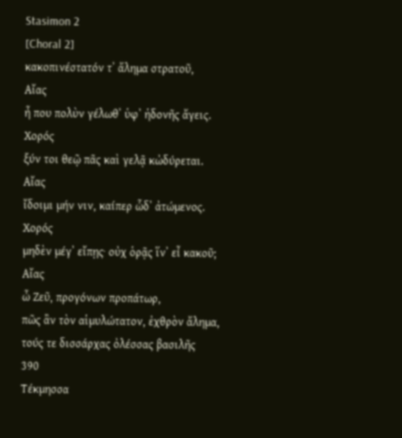Stasimon 2
[Choral 2]
κακοπινέστατόν τʼ ἄλημα στρατοῦ,
Αἴας
ἦ που πολὺν γέλωθʼ ὑφʼ ἡδονῆς ἄγεις.
Χορός
ξύν τοι θεῷ πᾶς καὶ γελᾷ κὠδύρεται.
Αἴας
ἴδοιμι μήν νιν, καίπερ ὧδʼ ἀτώμενος.
Χορός
μηδὲν μέγʼ εἴπῃς· οὐχ ὁρᾷς ἵνʼ εἶ κακοῦ;
Αἴας
ὦ Ζεῦ, προγόνων προπάτωρ,
πῶς ἂν τὸν αἱμυλώτατον, ἐχθρὸν ἄλημα,
τούς τε δισσάρχας ὀλέσσας βασιλῆς
390
Τέκμησσα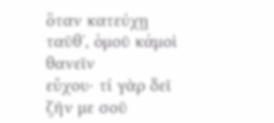ὅταν κατεύχῃ ταῦθʼ, ὁμοῦ κἀμοὶ θανεῖν
εὔχου· τί γὰρ δεῖ ζῆν με σοῦ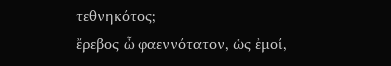τεθνηκότος;
ἔρεβος ὦ φαεννότατον, ὡς ἐμοί,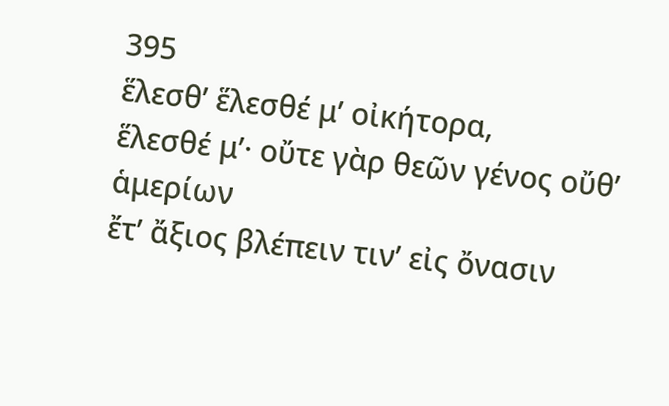395
ἕλεσθʼ ἕλεσθέ μʼ οἰκήτορα,
ἕλεσθέ μʼ· οὔτε γὰρ θεῶν γένος οὔθʼ ἁμερίων
ἔτʼ ἄξιος βλέπειν τινʼ εἰς ὄνασιν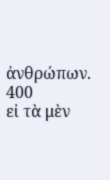ἀνθρώπων.
400
εἰ τὰ μὲν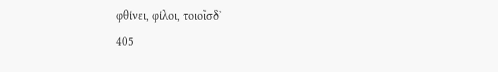φθίνει, φίλοι, τοιοῖσδʼ
405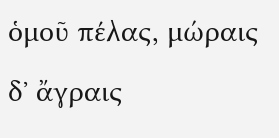ὁμοῦ πέλας, μώραις δʼ ἄγραις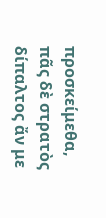προσκείμεθα,
πᾶς δὲ στρατὸς δίπαλτος ἄν με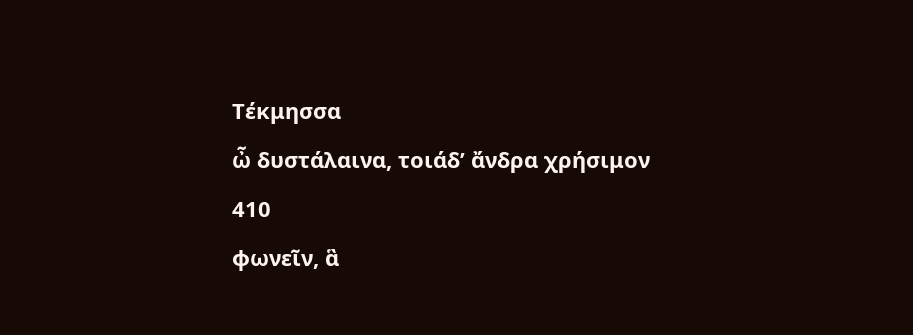Τέκμησσα
ὦ δυστάλαινα, τοιάδʼ ἄνδρα χρήσιμον
410
φωνεῖν, ἃ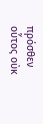πρόσθεν οὗτος οὐκ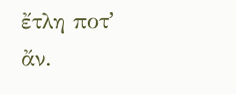ἔτλη ποτʼ ἄν.